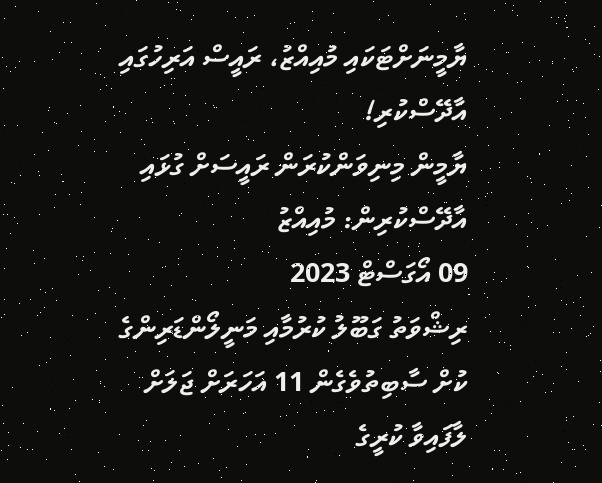ޔާމީނަށްޓަކައި މުއިއްޒު، ރައީސް އަރިހުގައި އާދޭސްކުރި!
ޔާމީން މިނިވަންކުރަން ރައީސަށް ގުޅައި އާދޭސްކުރިން: މުއިއްޒު
09 އޯގަސްޓް 2023
ރިޝްވަތު ގަބޫލު ކުރުމާއި މަނީލޯންޑަރިންގެ ކުށް ސާބިތުވެގެން 11 އަހަރަށް ޖަލަށް ލާފައިވާ ކުރީގެ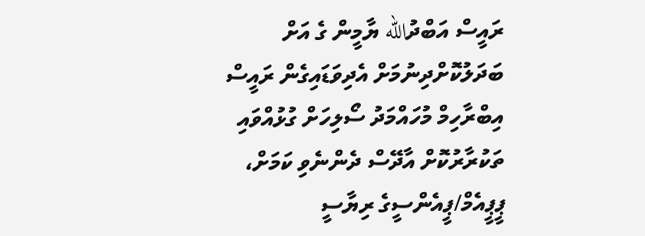ރައީސް އަބްދުالله ޔާމީން ގެ އަށް ބަދަލުކޮށްދިނުމަށް އެދިވަޑައިގެން ރައީސް އިބްރާހިމް މުހައްމަދު ސޯލިހަށް ގުޅުއްވައި ތަކުރާރުކޮށް އާދޭސް ދެންނެވި ކަމަށް، ޕީޕީއެމް/ޕީއެންސީގެ ރިޔާސީ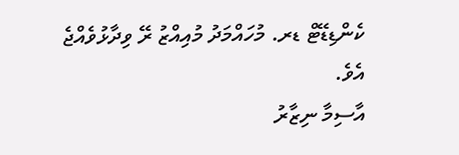ކެންޑިޑޭޓް ޑރ. މުހައްމަދު މުއިއްޒު ރޭ ވިދާޅުވެއްޖެ އެވެ.
އާސިމާ ނިޒާރު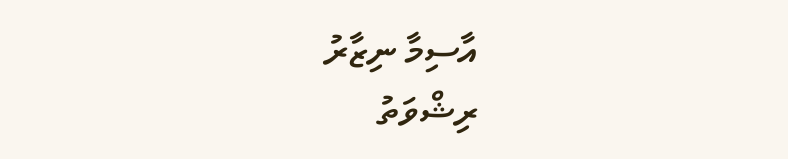އާސިމާ ނިޒާރު
ރިޝްވަތު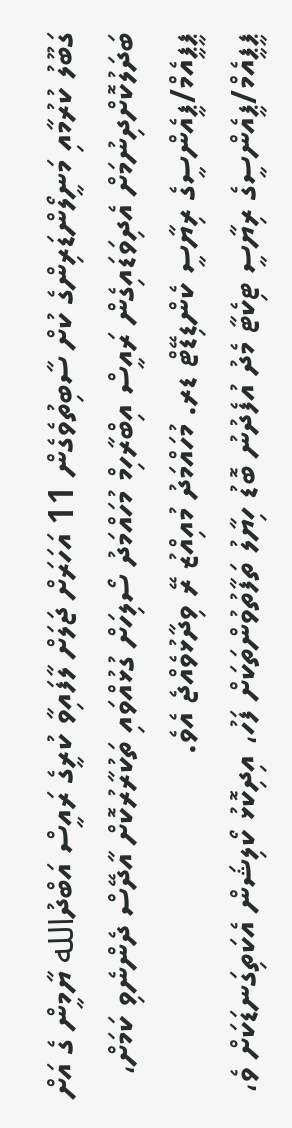ގަބޫލު ކުރުމާއި މަނީލޯންޑަރިންގެ ކުށް ސާބިތުވެގެން 11 އަހަރަށް ޖަލަށް ލާފައިވާ ކުރީގެ ރައީސް އަބްދުالله ޔާމީން ގެ އަށް ބަދަލުކޮށްދިނުމަށް އެދިވަޑައިގެން ރައީސް އިބްރާހިމް މުހައްމަދު ސޯލިހަށް ގުޅުއްވައި ތަކުރާރުކޮށް އާދޭސް ދެންނެވި ކަމަށް، ޕީޕީއެމް/ޕީއެންސީގެ ރިޔާސީ ކެންޑިޑޭޓް ޑރ. މުހައްމަދު މުއިއްޒު ރޭ ވިދާޅުވެއްޖެ އެވެ.
ޕީޕީއެމް/ޕީއެންސީގެ ރިޔާސީ ޓިކެޓާ މެދު އުފެދުނު ބޮޑު ހިޔާލު ތަފާތުވުންތަކަށް ފަހު، އިދިކޮޅު ކޯލިޝަން އެކަތިގަނޑަކަށް ވެ،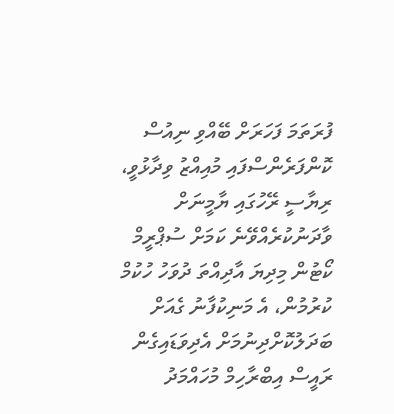ފުރަތަމަ ފަހަރަށް ބޭއްވި ނިއުސް ކޮންފަރެންސްފައި މުއިއްޒު ވިދާޅުވީ، ރިޔާސީ ރޭހުގައި ޔާމީނަށް ވާދަނުކުރެއްވޭނެ ކަމަށް ސުޕްރީމް ކޯޓުން މިދިޔަ އާދިއްތަ ދުވަހު ހުކުމް ކުރުމުން، އެ މަނިކުފާނު ގެއަށް ބަދަލުކޮށްދިނުމަށް އެދިވަޑައިގެން ރައީސް އިބްރާހިމް މުހައްމަދު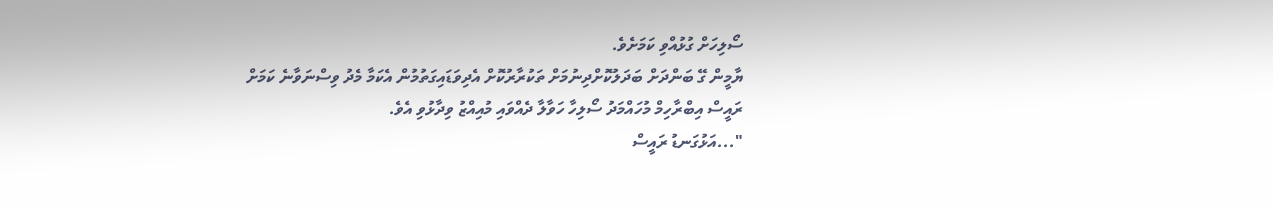ސޯލިހަށް ގުޅުއްވި ކަމަށެވެ.
ޔާމީން ގޭ ބަންދަށް ބަދަލުކޮށްދިނުމަށް ތަކުރާރުކޮށް އެދިވަޑައިގަތުމުން އެކަމާ މެދު ވިސްނަވާނެ ކަމަށް ރައީސް އިބްރާހިމް މުހައްމަދު ސޯލިހާ ހަވާލާ ދެއްވައި މުއިއްޒު ވިދާޅުވި އެވެ.
"...އަޅުގަނޑު ރައީސް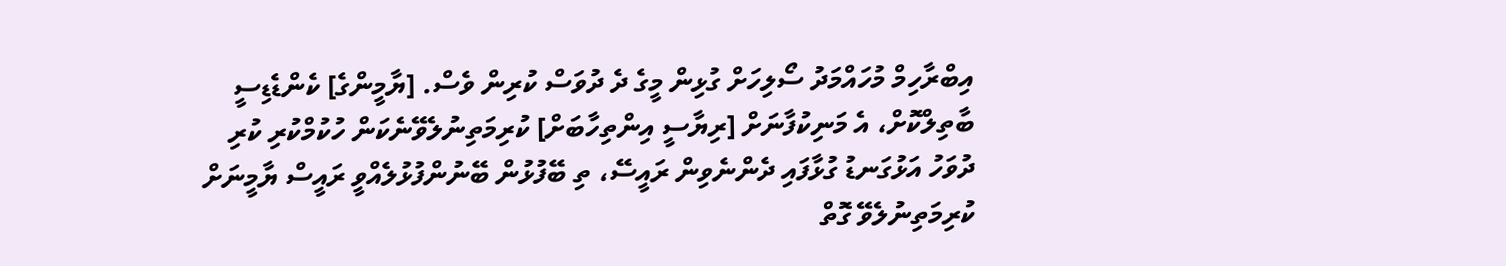އިބްރާހިމް މުހައްމަދު ސޯލިހަށް ގުޅިން މީގެ ދެ ދުވަސް ކުރިން ވެސް. [ޔާމީންގެ] ކެންޑެޑިސީ ބާތިލްކޮށް، އެ މަނިކުފާނަށް [ރިޔާސީ އިންތިހާބަށް] ކުރިމަތިނުލެވޭނެކަން ހުކުމްކުރި ކުރި ދުވަހު އަޅުގަނޑު ގުޅާފައި ދެންނެވިން ރައީސޭ، ތި ބޭފުޅުން ބޭނުންފުޅުލެއްވީ ރައީސް ޔާމީނަށް ކުރިމަތިނުލެވޭ ގޮތް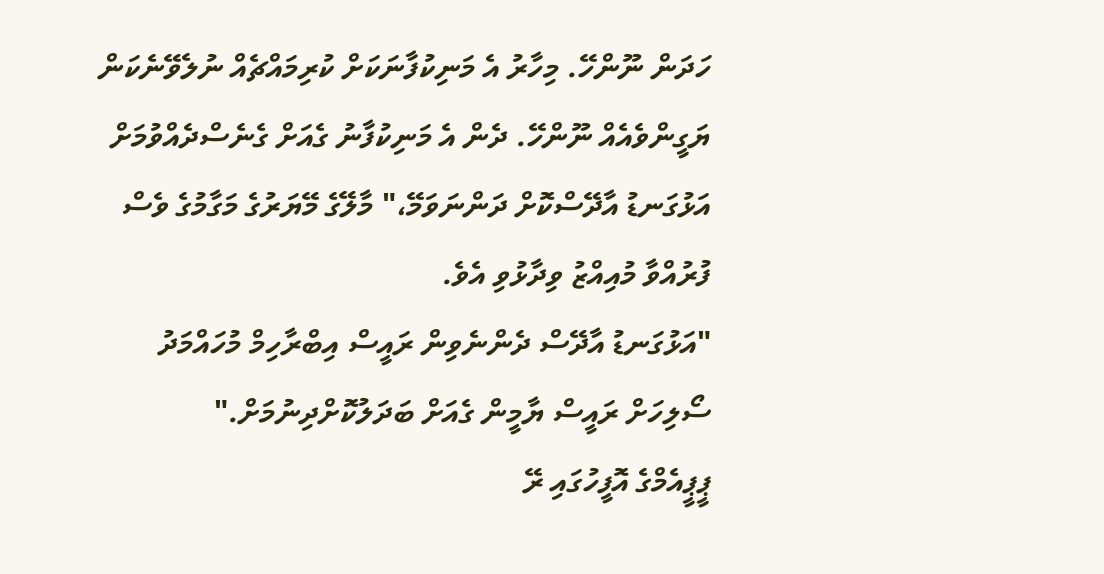ހަދަން ނޫންހޭ. މިހާރު އެ މަނިކުފާނަކަށް ކުރިމައްޗެއް ނުލެވޭނެކަން ޔަގީންވެއެއް ނޫންހޭ. ދެން އެ މަނިކުފާނު ގެއަށް ގެނެސްދެއްވުމަށް އަޅުގަނޑު އާދޭސްކޮށް ދަންނަވަމޭ،" މާލޭގެ މޭޔަރުގެ މަގާމުގެ ވެސް ފުރުއްވާ މުއިއްޒު ވިދާޅުވި އެވެ.
"އަޅުގަނޑު އާދޭސް ދެންނެވިން ރައީސް އިބްރާހިމް މުހައްމަދު ސޯލިހަށް ރައީސް ޔާމީން ގެއަށް ބަދަލުކޮށްދިނުމަށް."
ޕީޕީއެމްގެ އޮފީހުގައި ރޭ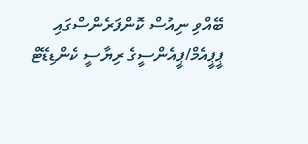ބޭއްވި ނިއުސް ކޮންފަރެންސްގައި ޕީޕީއެމް/ޕީއެންސީގެ ރިޔާސީ ކެންޑިޑޭޓް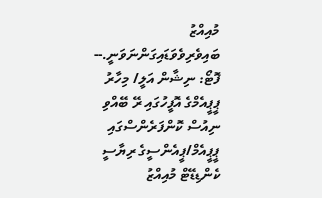މުއިއްޒު ބައިވެރިވެވަޑައިގަންނަވަނީ.-- ފޮޓޯ: ނިޝާން އަލީ/ މިހާރު
ޕީޕީއެމްގެ އޮފީހުގައި ރޭ ބޭއްވި ނިއުސް ކޮންފަރެންސްގައި ޕީޕީއެމް/ޕީއެންސީގެ ރިޔާސީ ކެންޑިޑޭޓް މުއިއްޒު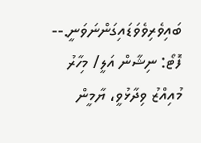ބައިވެރިވެވަޑައިގަންނަވަނީ.-- ފޮޓޯ: ނިޝާން އަލީ/ މިހާރު
މުއިއްޒު ވިދާޅުވީ، ޔާމީން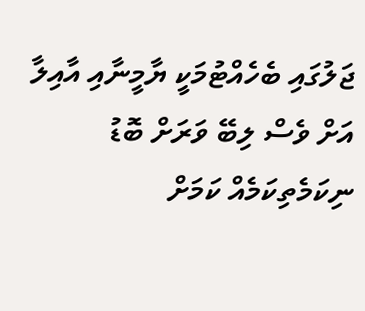ޖަލުގައި ބެހެއްޓުމަކީ ޔާމީނާއި އާއިލާ އަށް ވެސް ލިބޭ ވަރަށް ބޮޑު ނިކަމެތިކަމެއް ކަމަށް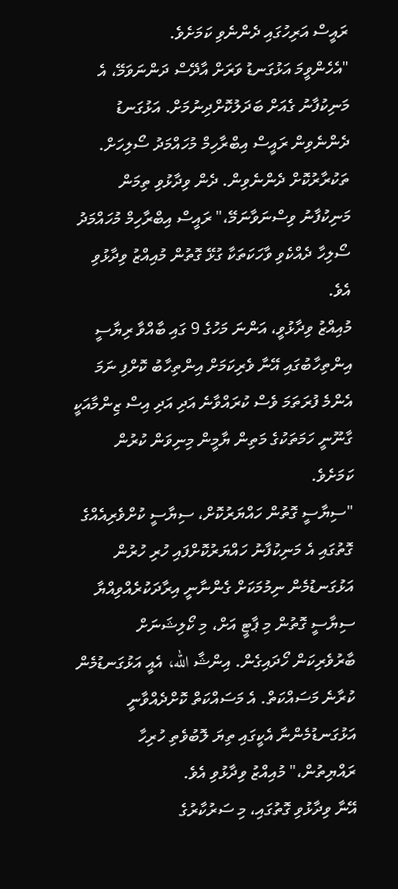ރައީސް އަރިހުގައި ދެންނެވި ކަމަށެވެ.
"އެހެންވީމަ އަޅުގަނޑު ވަރަށް އާދޭސް ދަންނަވަމޭ، އެ މަނިކުފާނު ގެއަށް ބަދަލުކޮށްދިނުމަށް. އަޅުގަނޑު ދެންނެވިން ރައީސް އިބްރާހިމް މުހައްމަދު ސޯލިހަށް. ތަކުރާރުކޮށް ދެންނެވިން. ދެން ވިދާޅުވި ތިމަން މަނިކުފާނު ވިސްނަވާނަމޭ،" ރައީސް އިބްރާހިމް މުހައްމަދު ސޯލިހާ ދެއްކެވި ވާހަކަތަކާ ގުޅޭ ގޮތުން މުއިއްޒު ވިދާޅުވި އެވެ.
މުއިއްޒު ވިދާޅުވީ، އަންނަ މަހުގެ 9 ގައި ބާއްވާ ރިޔާސީ އިންތިހާބުގައި އޭނާ ވެރިކަމަށް އިންތިހާބު ކޮށްފި ނަމަ އެންމެ ފުރަތަމަ ވެސް ކުރައްވާނެ އަދި އަދި އިސް ޒިންމާއަކީ ގާނޫނީ ހަމަތަކުގެ މަތިން ޔާމީން މިނިވަން ކުރުން ކަމަށެވެ.
"ސިޔާސީ ގޮތުން ހައްޔަރުކޮށް، ސިޔާސީ ކުށްވެރިއެއްގެ ގޮތުގައި އެ މަނިކުފާނު ހައްޔަރުކޮށްފައި ހުރި ހުރުން އަޅުގަނޑުމެން ނިމުމަކަށް ގެންނާނީ އިރާދަކުރެއްވިއްޔާ ސިޔާސީ ގޮތުން މި ޕާޓީ އަށް، މި ކޯލިޝަނަށް ބާރުވެރިކަން ހޯދައިގެން. އިންޝާ الله، އެއީ އަޅުގަނޑުމެން ކުރާނެ މަސައްކަތް. އެ މަސައްކަތް ކޮށްދެއްވާނީ އަޅުގަނޑުމެންނާ އެކީގައި ތިޔަ ލޮބުވެތި ހުރިހާ ރައްޔިތުން،" މުއިއްޒު ވިދާޅުވި އެވެ.
އޭނާ ވިދާޅުވި ގޮތުގައި، މި ސަރުކާރުގެ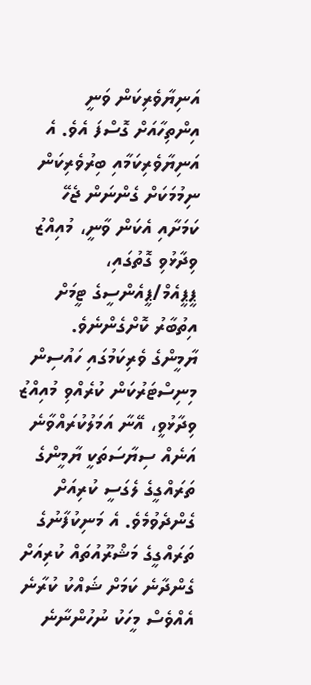އަނިޔާވެރިކަން ވަނީ އިންތިހާއަށް ގޮސްފަ އެވެ. އެ އަނިޔާވެރިކަމާއި ބިރުވެރިކަން ނިމުމަކަށް ގެންނަން ޖެހޭ ކަމަށާއި އެކަން ވާނީ، މުއިއްޒު ވިދާޅުވި ގޮތުގައި، ޕީޕީއެމް/ޕީއެންސީގެ ޓީމަށް އިތުބާރު ކޮށްގެންނެވެ.
ޔާމީންގެ ވެރިކަމުގައި ހައުސިން މިނިސްޓަރުކަން ކުރެއްވި މުއިއްޒު ވިދާޅުވީ، އޭނާ އަމަލުކުރައްވާނެ އަނެއް ސިޔާސަތަކީ ޔާމީންގެ ތަރައްގީގެ ލެގަސީ ކުރިއަށް ގެންދެވުމެވެ. އެ މަނިކުފާނުގެ ތަރައްގީގެ މަޝްރޫއުތައް ކުރިއަށް ގެންދާނެ ކަމަށް ޝައްކު ކުރާނެ އެއްވެސް މީހަކު ނުހުންނާނެ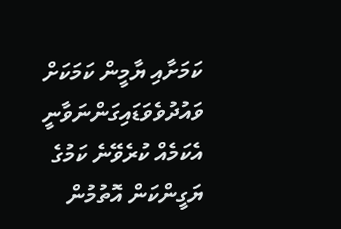ކަމަށާއި ޔާމީން ކަމަކަށް ވައުދުވެވަޑައިގަންނަވާނީ އެކަމެއް ކުރެވޭނެ ކަމުގެ ޔަގީންކަން އޮތުމުން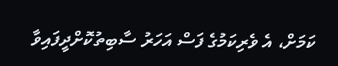ކަމަށް، އެ ވެރިކަމުގެ ފަސް އަހަރު ސާބިތުކޮށްދީފައިވާ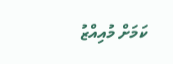ކަމަށް މުއިއްޒު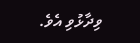ވިދާޅުވި އެވެ.